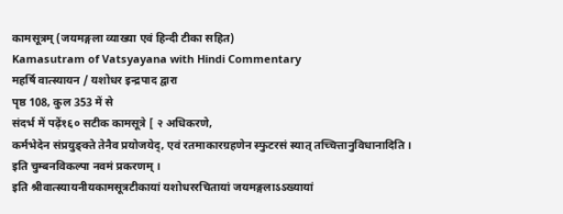कामसूत्रम् (जयमङ्गला व्याख्या एवं हिन्दी टीका सहित)
Kamasutram of Vatsyayana with Hindi Commentary
महर्षि वात्स्यायन / यशोधर इन्द्रपाद द्वारा
पृष्ठ 108, कुल 353 में से
संदर्भ में पढ़ें१६० सटीक कामसूत्रे [ २ अधिकरणे,
कर्मभेदेन संप्रयुङ्क्ते तेनैव प्रयोजयेद्, एवं रतमाकारग्रहणेन स्फुटरसं स्यात् तच्चित्तानुविधानादिति ।
इति चुम्बनविकल्पा नवमं प्रकरणम् ।
इति श्रीवात्स्यायनीयकामसूत्रटीकायां यशोधररचितायां जयमङ्गलाऽऽख्यायां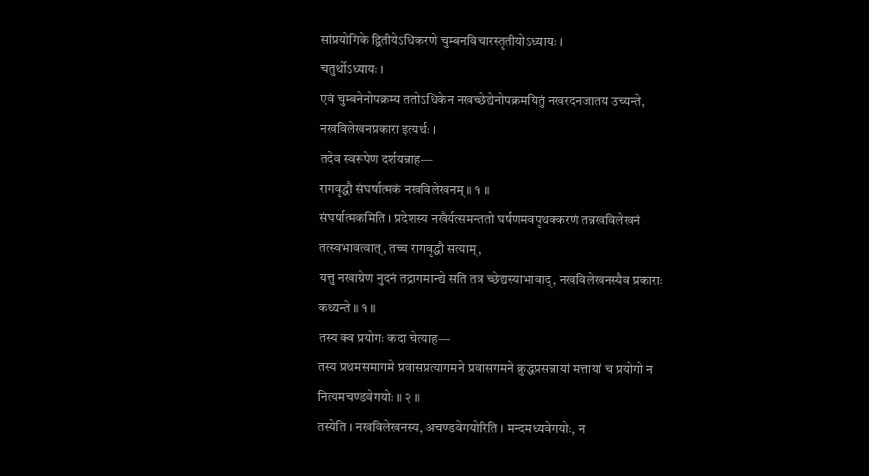सांप्रयोगिके द्वितीयेऽधिकरणे चुम्बनविचारस्तृतीयोऽध्यायः ।
चतुर्थोऽध्यायः ।
एवं चुम्बनेनोपक्रम्य ततोऽधिकेन नखच्छेद्येनोपक्रमयितुं नखरदनजातय उच्यन्ते, नखविलेखनप्रकारा इत्यर्थः ।
तदेव स्वरूपेण दर्शयन्नाह—
रागवृद्धौ संघर्षात्मकं नखविलेखनम् ॥ १ ॥
संघर्षात्मकमिति । प्रदेशस्य नखैर्यत्समन्ततो घर्षणमवपृथक्करणं तन्नखविलेखनं तत्स्वभावत्वात्, तच्च रागवृद्धौ सत्याम्,
यत्तु नखाग्रेण नुदनं तद्रागमान्द्ये सति तत्र च्छेद्यस्याभावाद्, नखविलेखनस्यैव प्रकाराः कथ्यन्ते ॥ १ ॥
तस्य क्व प्रयोगः कदा चेत्याह—
तस्य प्रथमसमागमे प्रवासप्रत्यागमने प्रवासगमने क्रुद्धप्रसन्नायां मत्तायां च प्रयोगो न नित्यमचण्डवेगयोः ॥ २ ॥
तस्येति । नखविलेखनस्य, अचण्डवेगयोरिति । मन्दमध्यवेगयोः, न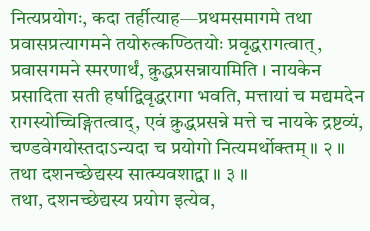नित्यप्रयोगः, कदा तर्हीत्याह—प्रथमसमागमे तथा प्रवासप्रत्यागमने तयोरुत्कण्ठितयोः प्रवृद्धरागत्वात्, प्रवासगमने स्मरणार्थं, क्रुद्धप्रसन्नायामिति । नायकेन प्रसादिता सती हर्षाद्विवृद्धरागा भवति, मत्तायां च मद्यमदेन रागस्योच्चिङ्गितत्वाद्, एवं क्रुद्धप्रसन्ने मत्ते च नायके द्रष्टव्यं, चण्डवेगयोस्तदाऽन्यदा च प्रयोगो नित्यमर्थोक्तम् ॥ २ ॥
तथा दशनच्छेद्यस्य सात्म्यवशाद्वा ॥ ३ ॥
तथा, दशनच्छेद्यस्य प्रयोग इत्येव,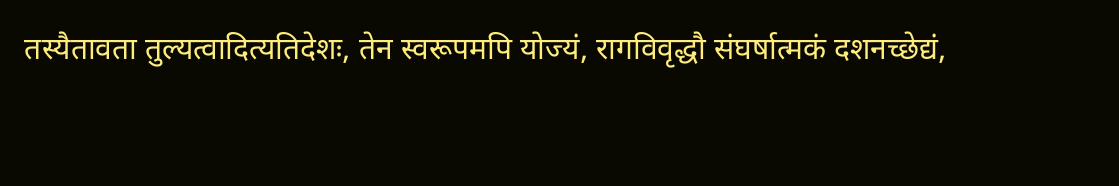तस्यैतावता तुल्यत्वादित्यतिदेशः, तेन स्वरूपमपि योज्यं, रागविवृद्धौ संघर्षात्मकं दशनच्छेद्यं,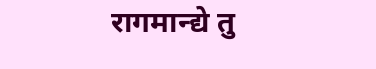रागमान्द्ये तु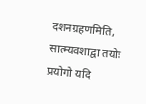दशनग्रहणमिति, सात्म्यवशाद्वा तयोः प्रयोगो यदि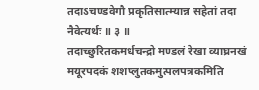तदाऽचण्डवेगौ प्रकृतिसात्म्यान्न सहेतां तदा नैवेत्यर्थः ॥ ३ ॥
तदाच्छुरितकमर्धचन्द्रो मण्डलं रेखा व्याघ्रनखं मयूरपदकं शशप्लुतकमुत्पलपत्रकमिति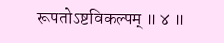रूपतोऽष्टविकल्पम् ॥ ४ ॥